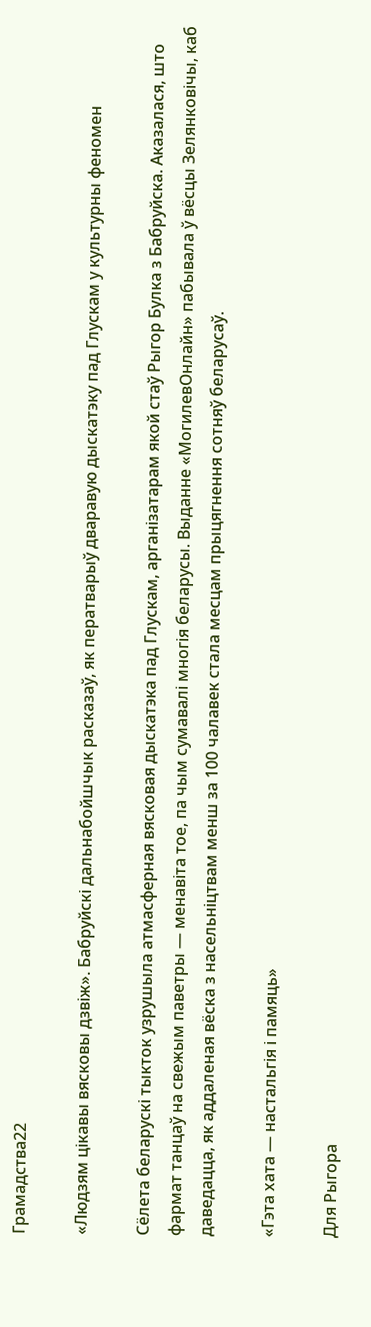Грамадства22

«Людзям цікавы вясковы дзвіж». Бабруйскі дальнабойшчык расказаў, як ператварыў дваравую дыскатэку пад Глускам у культурны феномен

Сёлета беларускі тыкток узрушыла атмасферная вясковая дыскатэка пад Глускам, арганізатарам якой стаў Рыгор Булка з Бабруйска. Аказалася, што фармат танцаў на свежым паветры — менавіта тое, па чым сумавалі многія беларусы. Выданне «МогилевОнлайн» пабывала ў вёсцы Зелянковічы, каб даведацца, як аддаленая вёска з насельніцтвам менш за 100 чалавек стала месцам прыцягнення сотняў беларусаў.

«Гэта хата — настальгія і памяць»

Для Рыгора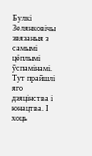Булкі Зелянковічы звязаныя з самымі цёплымі ўспамінамі. Тут прайшлі яго дзяцінства і юнацтва. І хоць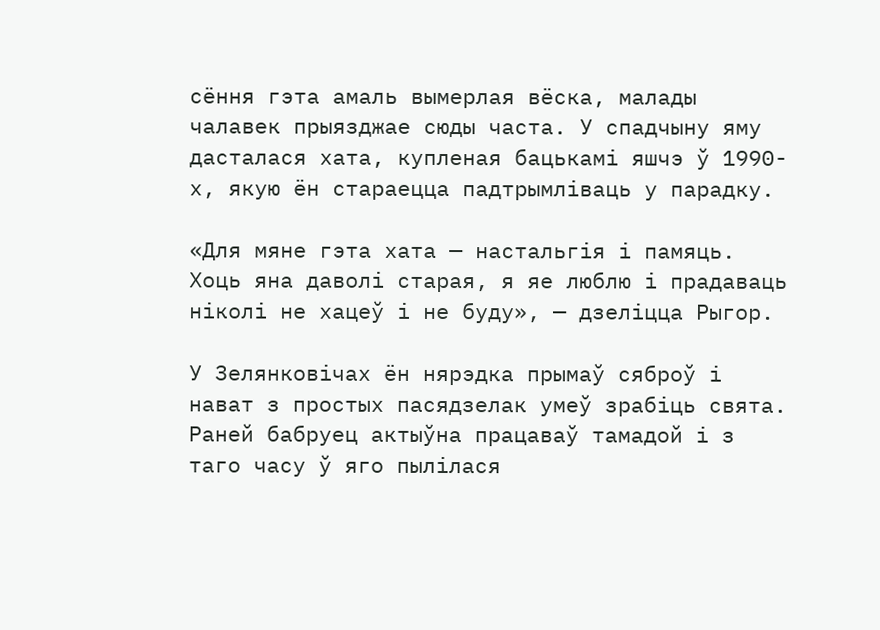сёння гэта амаль вымерлая вёска, малады чалавек прыязджае сюды часта. У спадчыну яму дасталася хата, купленая бацькамі яшчэ ў 1990-х, якую ён стараецца падтрымліваць у парадку.

«Для мяне гэта хата — настальгія і памяць. Хоць яна даволі старая, я яе люблю і прадаваць ніколі не хацеў і не буду», — дзеліцца Рыгор.

У Зелянковічах ён нярэдка прымаў сяброў і нават з простых пасядзелак умеў зрабіць свята. Раней бабруец актыўна працаваў тамадой і з таго часу ў яго пылілася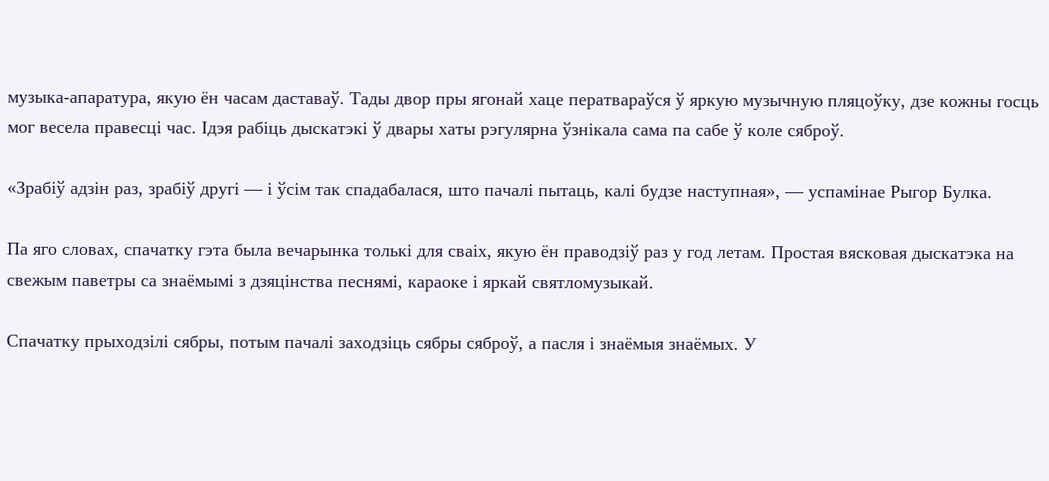музыка-апаратура, якую ён часам даставаў. Тады двор пры ягонай хаце ператвараўся ў яркую музычную пляцоўку, дзе кожны госць мог весела правесці час. Ідэя рабіць дыскатэкі ў двары хаты рэгулярна ўзнікала сама па сабе ў коле сяброў.

«Зрабіў адзін раз, зрабіў другі — і ўсім так спадабалася, што пачалі пытаць, калі будзе наступная», — успамінае Рыгор Булка.

Па яго словах, спачатку гэта была вечарынка толькі для сваіх, якую ён праводзіў раз у год летам. Простая вясковая дыскатэка на свежым паветры са знаёмымі з дзяцінства песнямі, караоке і яркай святломузыкай.

Спачатку прыходзілі сябры, потым пачалі заходзіць сябры сяброў, а пасля і знаёмыя знаёмых. У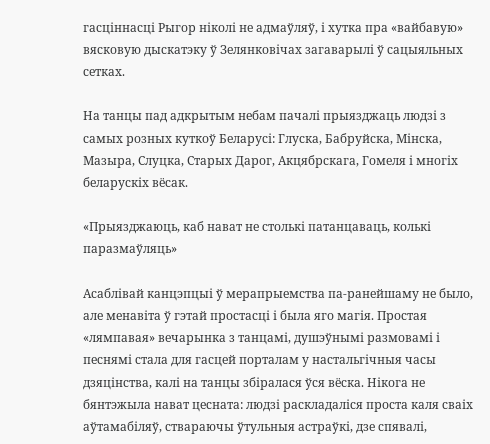гасціннасці Рыгор ніколі не адмаўляў, і хутка пра «вайбавую» вясковую дыскатэку ў Зелянковічах загаварылі ў сацыяльных сетках.

На танцы пад адкрытым небам пачалі прыязджаць людзі з самых розных куткоў Беларусі: Глуска, Бабруйска, Мінска, Мазыра, Слуцка, Старых Дарог, Акцябрскага, Гомеля і многіх беларускіх вёсак.

«Прыязджаюць, каб нават не столькі патанцаваць, колькі паразмаўляць»

Асаблівай канцэпцыі ў мерапрыемства па-ранейшаму не было, але менавіта ў гэтай простасці і была яго магія. Простая «лямпавая» вечарынка з танцамі, душэўнымі размовамі і песнямі стала для гасцей порталам у настальгічныя часы дзяцінства, калі на танцы збіралася ўся вёска. Нікога не бянтэжыла нават цесната: людзі раскладаліся проста каля сваіх аўтамабіляў, ствараючы ўтульныя астраўкі, дзе спявалі,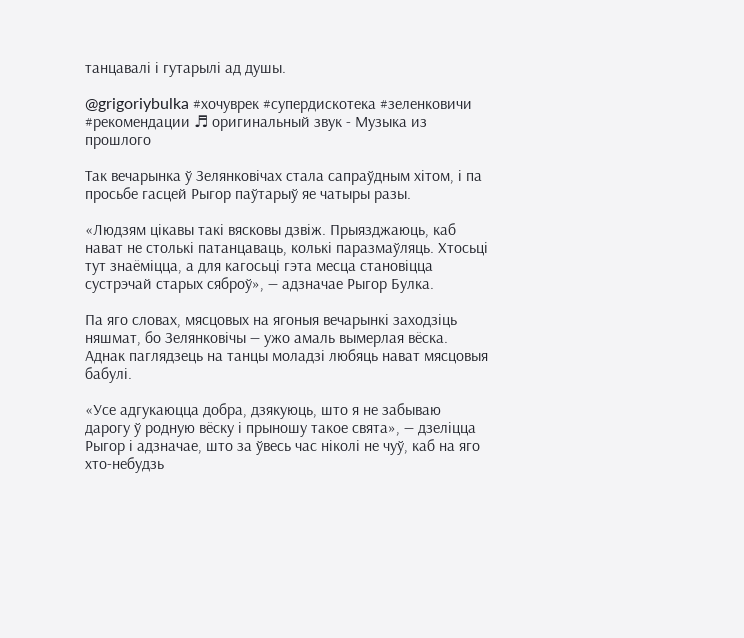танцавалі і гутарылі ад душы.

@grigoriybulka #хочуврек #супердискотека #зеленковичи #рекомендации ♬ оригинальный звук - Музыка из прошлого

Так вечарынка ў Зелянковічах стала сапраўдным хітом, і па просьбе гасцей Рыгор паўтарыў яе чатыры разы.

«Людзям цікавы такі вясковы дзвіж. Прыязджаюць, каб нават не столькі патанцаваць, колькі паразмаўляць. Хтосьці тут знаёміцца, а для кагосьці гэта месца становіцца сустрэчай старых сяброў», — адзначае Рыгор Булка.

Па яго словах, мясцовых на ягоныя вечарынкі заходзіць няшмат, бо Зелянковічы — ужо амаль вымерлая вёска. Аднак паглядзець на танцы моладзі любяць нават мясцовыя бабулі.

«Усе адгукаюцца добра, дзякуюць, што я не забываю дарогу ў родную вёску і прыношу такое свята», — дзеліцца Рыгор і адзначае, што за ўвесь час ніколі не чуў, каб на яго хто-небудзь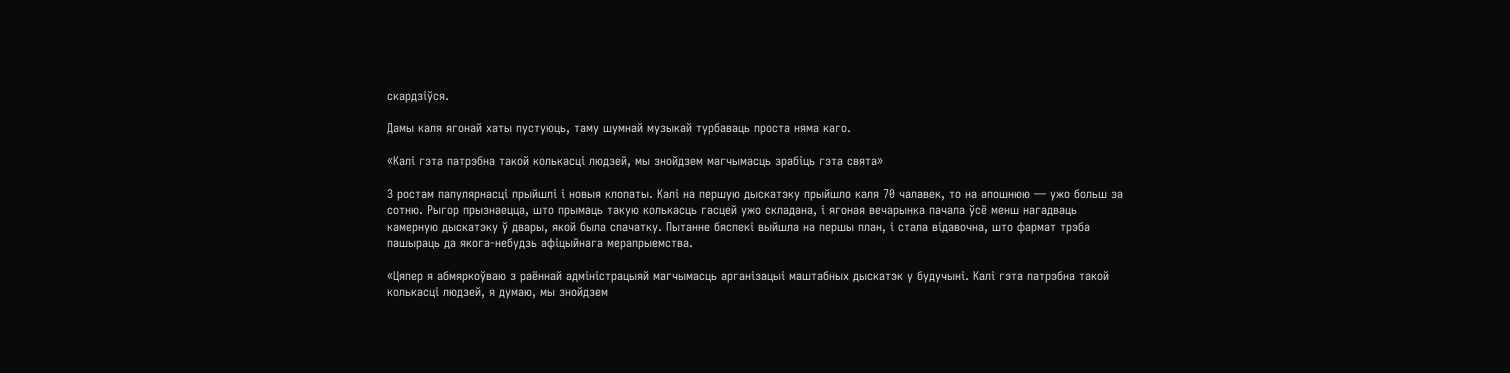скардзіўся.

Дамы каля ягонай хаты пустуюць, таму шумнай музыкай турбаваць проста няма каго.

«Калі гэта патрэбна такой колькасці людзей, мы знойдзем магчымасць зрабіць гэта свята»

З ростам папулярнасці прыйшлі і новыя клопаты. Калі на першую дыскатэку прыйшло каля 70 чалавек, то на апошнюю — ужо больш за сотню. Рыгор прызнаецца, што прымаць такую колькасць гасцей ужо складана, і ягоная вечарынка пачала ўсё менш нагадваць камерную дыскатэку ў двары, якой была спачатку. Пытанне бяспекі выйшла на першы план, і стала відавочна, што фармат трэба пашыраць да якога-небудзь афіцыйнага мерапрыемства.

«Цяпер я абмяркоўваю з раённай адміністрацыяй магчымасць арганізацыі маштабных дыскатэк у будучыні. Калі гэта патрэбна такой колькасці людзей, я думаю, мы знойдзем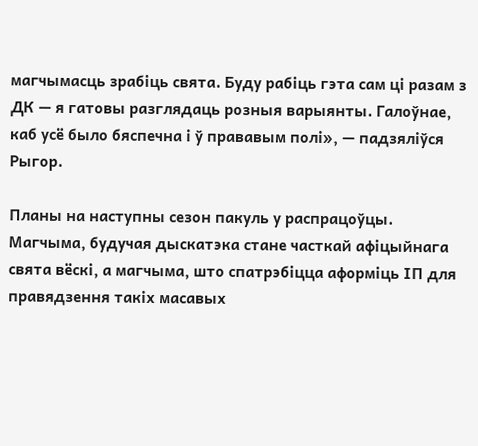магчымасць зрабіць свята. Буду рабіць гэта сам ці разам з ДК — я гатовы разглядаць розныя варыянты. Галоўнае, каб усё было бяспечна і ў прававым полі», — падзяліўся Рыгор.

Планы на наступны сезон пакуль у распрацоўцы. Магчыма, будучая дыскатэка стане часткай афіцыйнага свята вёскі, а магчыма, што спатрэбіцца аформіць ІП для правядзення такіх масавых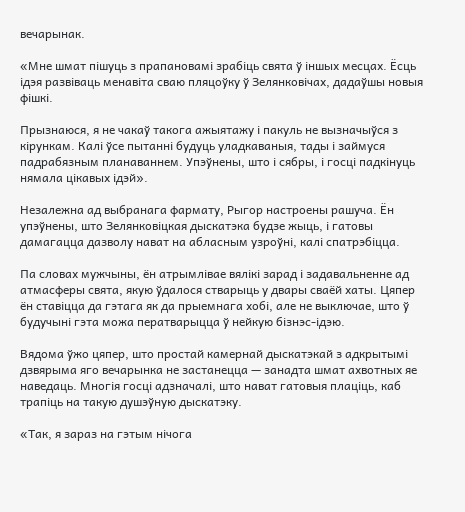вечарынак.

«Мне шмат пішуць з прапановамі зрабіць свята ў іншых месцах. Ёсць ідэя развіваць менавіта сваю пляцоўку ў Зелянковічах, дадаўшы новыя фішкі.

Прызнаюся, я не чакаў такога ажыятажу і пакуль не вызначыўся з кірункам. Калі ўсе пытанні будуць уладкаваныя, тады і займуся падрабязным планаваннем. Упэўнены, што і сябры, і госці падкінуць нямала цікавых ідэй».

Незалежна ад выбранага фармату, Рыгор настроены рашуча. Ён упэўнены, што Зелянковіцкая дыскатэка будзе жыць, і гатовы дамагацца дазволу нават на абласным узроўні, калі спатрэбіцца.

Па словах мужчыны, ён атрымлівае вялікі зарад і задавальненне ад атмасферы свята, якую ўдалося стварыць у двары сваёй хаты. Цяпер ён ставіцца да гэтага як да прыемнага хобі, але не выключае, што ў будучыні гэта можа ператварыцца ў нейкую бізнэс-ідэю.

Вядома ўжо цяпер, што простай камернай дыскатэкай з адкрытымі дзвярыма яго вечарынка не застанецца — занадта шмат ахвотных яе наведаць. Многія госці адзначалі, што нават гатовыя плаціць, каб трапіць на такую душэўную дыскатэку.

«Так, я зараз на гэтым нічога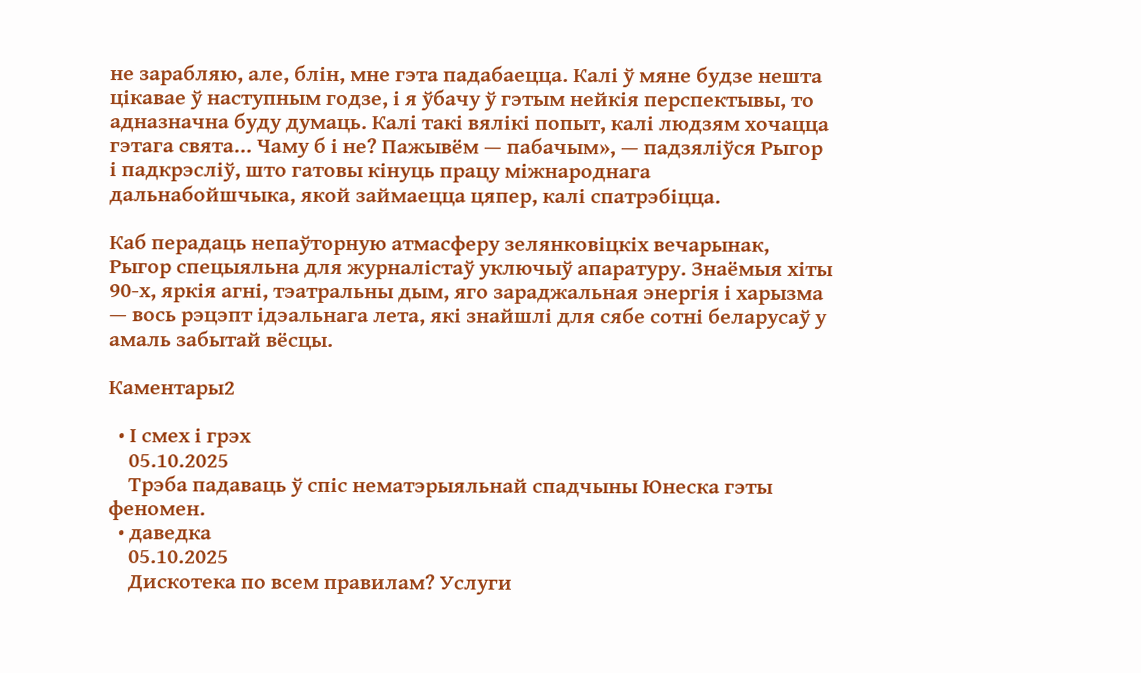не зарабляю, але, блін, мне гэта падабаецца. Калі ў мяне будзе нешта цікавае ў наступным годзе, і я ўбачу ў гэтым нейкія перспектывы, то адназначна буду думаць. Калі такі вялікі попыт, калі людзям хочацца гэтага свята… Чаму б і не? Пажывём — пабачым», — падзяліўся Рыгор і падкрэсліў, што гатовы кінуць працу міжнароднага дальнабойшчыка, якой займаецца цяпер, калі спатрэбіцца.

Каб перадаць непаўторную атмасферу зелянковіцкіх вечарынак, Рыгор спецыяльна для журналістаў уключыў апаратуру. Знаёмыя хіты 90-х, яркія агні, тэатральны дым, яго зараджальная энергія і харызма — вось рэцэпт ідэальнага лета, які знайшлі для сябе сотні беларусаў у амаль забытай вёсцы.

Каментары2

  • І смех і грэх
    05.10.2025
    Трэба падаваць ў спіс нематэрыяльнай спадчыны Юнеска гэты феномен.
  • даведка
    05.10.2025
    Дискотека по всем правилам? Услуги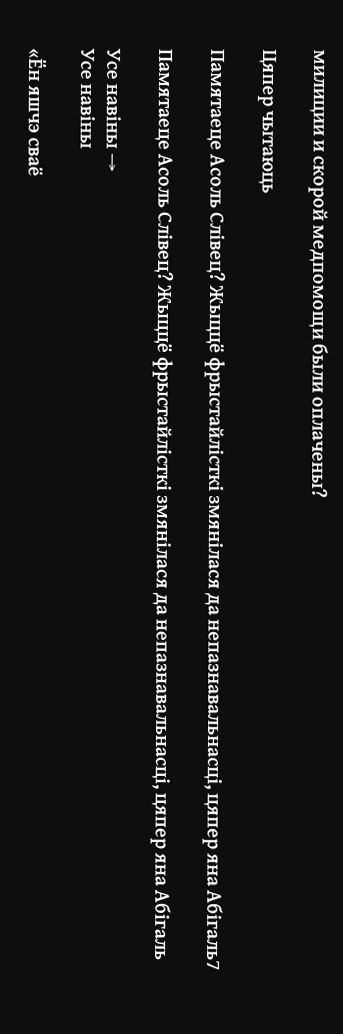милиции и скорой медпомощи были оплачены?

Цяпер чытаюць

Памятаеце Асоль Слівец? Жыццё фрыстайлісткі змянілася да непазнавальнасці, цяпер яна Абігаль7

Памятаеце Асоль Слівец? Жыццё фрыстайлісткі змянілася да непазнавальнасці, цяпер яна Абігаль

Усе навіны →
Усе навіны

«Ён яшчэ сваё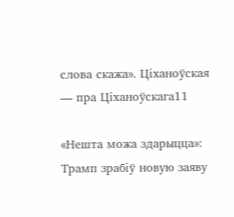слова скажа». Ціханоўская — пра Ціханоўскага11

«Нешта можа здарыцца»: Трамп зрабіў новую заяву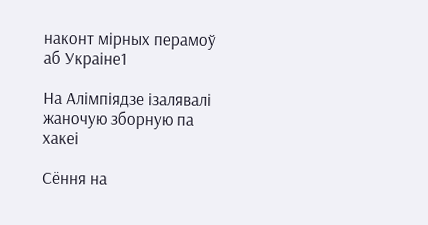наконт мірных перамоў аб Украіне1

На Алімпіядзе ізалявалі жаночую зборную па хакеі

Сёння на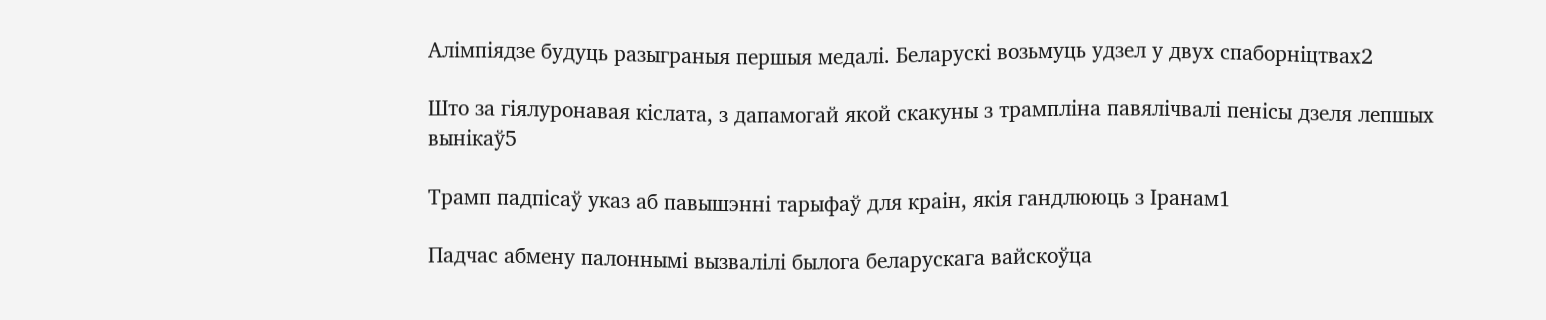Алімпіядзе будуць разыграныя першыя медалі. Беларускі возьмуць удзел у двух спаборніцтвах2

Што за гіялуронавая кіслата, з дапамогай якой скакуны з трампліна павялічвалі пенісы дзеля лепшых вынікаў5

Трамп падпісаў указ аб павышэнні тарыфаў для краін, якія гандлююць з Іранам1

Падчас абмену палоннымі вызвалілі былога беларускага вайскоўца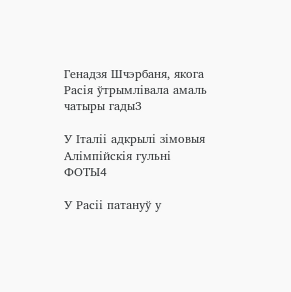Генадзя Шчэрбаня, якога Расія ўтрымлівала амаль чатыры гады3

У Італіі адкрылі зімовыя Алімпійскія гульні ФОТЫ4

У Расіі патануў у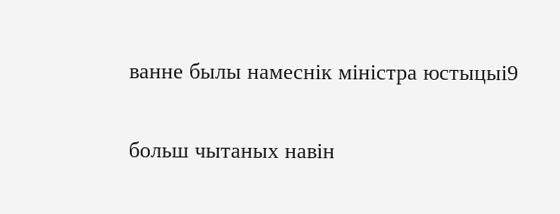ванне былы намеснік міністра юстыцыі9

больш чытаных навін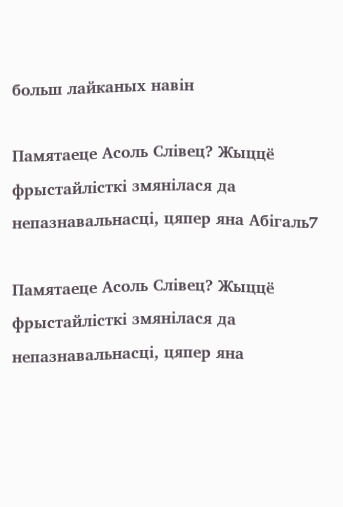больш лайканых навін

Памятаеце Асоль Слівец? Жыццё фрыстайлісткі змянілася да непазнавальнасці, цяпер яна Абігаль7

Памятаеце Асоль Слівец? Жыццё фрыстайлісткі змянілася да непазнавальнасці, цяпер яна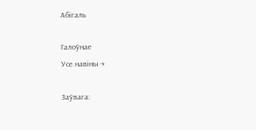Абігаль

Галоўнае
Усе навіны →

Заўвага: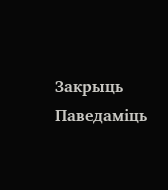Закрыць Паведаміць